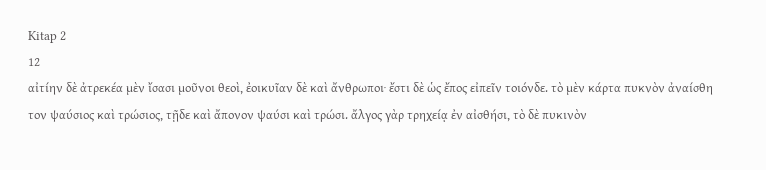Kitap 2
12
αἰτίην δὲ ἀτρεκέα μὲν ἴσασι μοῦνοι θεοὶ, ἐοικυῖαν δὲ καὶ ἄνθρωποι· ἔστι δὲ ὡς ἔπος εἰπεῖν τοιόνδε. τὸ μὲν κάρτα πυκνὸν ἀναίσθη τον ψαύσιος καὶ τρώσιος, τῇδε καὶ ἄπονον ψαύσι καὶ τρώσι. ἄλγος γὰρ τρηχείᾳ ἐν αἰσθήσι, τὸ δὲ πυκινὸν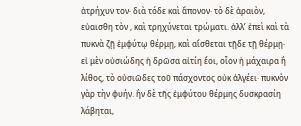ἀτρήχυν τον· διὰ τόδε καὶ ἄπονον· τὸ δὲ ἀραιὸν, εὐαισθη τὸν , καὶ τρηχύνεται τρώματι. ἀλλʼ ἐπεὶ καὶ τὰ πυκνὰ ζῇ ἐμφύτῳ θέρμῃ, καὶ αἴσθεται τῇδε τῇ θέρμῃ· εἰ μὲν οὐσιώδης ἡ δρῶσα αἰτίη ἔοι, οἷον ἠ μάχαιρα ἢ λίθος, τὸ οὐσιῶδες τοῦ πάσχοντος οὐκ ἀλγέει· πυκνὸν γὰρ τὴν φυήν. ἢν δὲ τῆς ἐμφύτου θέρμης δυσκρασίη λάβηται,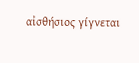αἰσθήσιος γίγνεται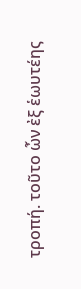τροπή. τοῦτο ὦν ἐξ ἑωυτέης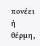πονέει ἡ θέρμη,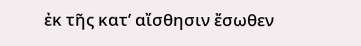ἐκ τῆς κατʼ αἴσθησιν ἔσωθεν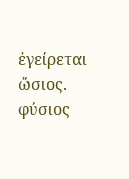ἐγείρεται ὤσιος. φύσιος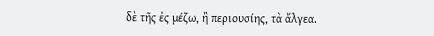δὲ τῆς ἐς μέζω, ἢ περιουσίης, τὰ ἄλγεα.